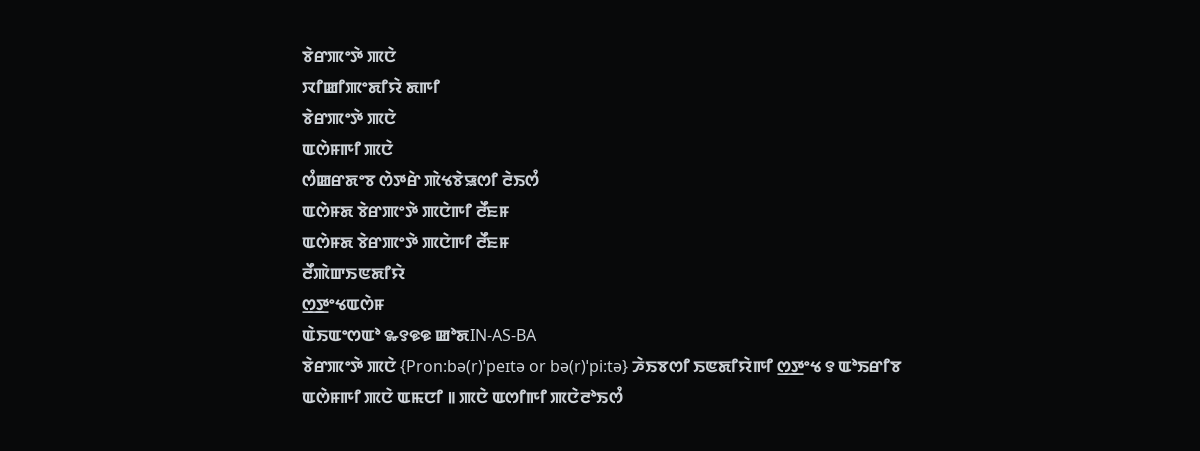ꯕꯥꯔꯄꯦꯇꯥ ꯄꯅꯥ
ꯋꯤꯀꯤꯄꯦꯗꯤꯌꯥ ꯗꯒꯤ
ꯕꯥꯔꯄꯦꯇꯥ ꯄꯅꯥ
ꯑꯁꯥꯝꯒꯤ ꯄꯅꯥ
ꯁꯪꯀꯔꯗꯦꯕ ꯁꯥꯇꯔꯥ ꯄꯥꯠꯕꯥꯎꯁꯤ ꯂꯥꯏꯁꯪ
ꯑꯁꯥꯝꯗ ꯕꯥꯔꯄꯦꯇꯥ ꯄꯅꯥꯒꯤ ꯂꯩꯐꯝ
ꯑꯁꯥꯝꯗ ꯕꯥꯔꯄꯦꯇꯥ ꯄꯅꯥꯒꯤ ꯂꯩꯐꯝ
ꯂꯩꯄꯥꯛꯏꯟꯗꯤꯌꯥ
ꯁ꯭ꯇꯦꯠꯑꯁꯥꯝ
ꯑꯥꯏꯑꯦꯁꯑꯣ ꯳꯱꯶꯶ ꯀꯣꯗIN-AS-BA
ꯕꯥꯔꯄꯦꯇꯥ ꯄꯅꯥ {Pron:bə(r)ˈpeɪtə or bə(r)ˈpi:tə} ꯍꯥꯏꯕꯁꯤ ꯏꯟꯗꯤꯌꯥꯒꯤ ꯁ꯭ꯇꯦꯠ ꯱ ꯑꯣꯏꯔꯤꯕ ꯑꯁꯥꯝꯒꯤ ꯄꯅꯥ ꯑꯃꯅꯤ ꯫ ꯄꯅꯥ ꯑꯁꯤꯒꯤ ꯄꯅꯥꯂꯣꯏꯁꯪ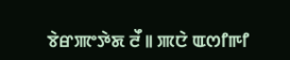ꯕꯥꯔꯄꯦꯇꯥꯗ ꯂꯩ ꯫ ꯄꯅꯥ ꯑꯁꯤꯒꯤ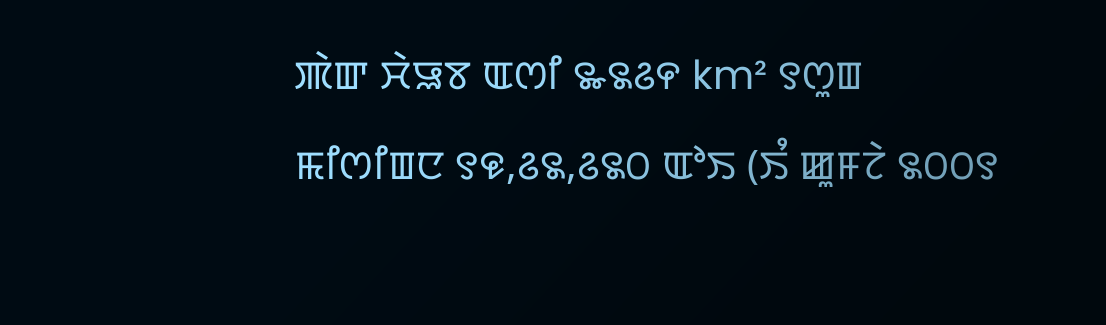ꯄꯥꯛ ꯆꯥꯎꯕ ꯑꯁꯤ ꯳꯲꯴꯵ km² ꯱ꯁꯨꯡ ꯃꯤꯁꯤꯡꯅ ꯱꯶,꯴꯲,꯴꯲꯰ ꯑꯣꯏ (ꯏꯪ ꯀꯨꯝꯖꯥ ꯲꯰꯰꯱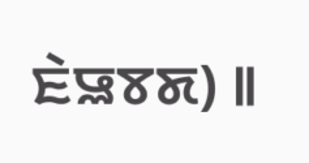ꯐꯥꯎꯕꯗ) ꯫